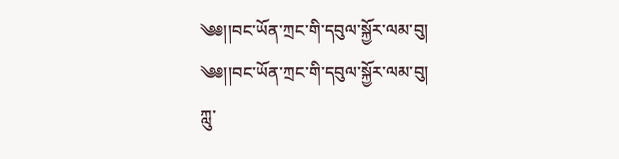༄༅།།བང་ཡོན་ཀྲང་གི་དབུལ་སྐྱོར་ལམ་བུ།
༄༅།།བང་ཡོན་ཀྲང་གི་དབུལ་སྐྱོར་ལམ་བུ།
ཀླུ་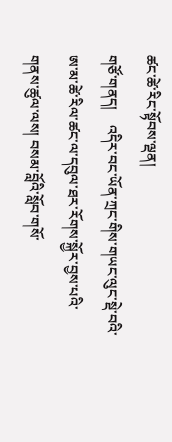ཚང་ཚེ་རིང་སྟོབས་ལྡན།
གཙོ་གནད།    འདིར་བང་ཡོན་ཀྲང་གིས་གཡང་ལུང་སྡེ་བའི་ཨ་མ་ཚེ་རིལ་ཚང་ལ་དབུལ་ཐར་རོགས་སྐྱོར་བྱས་པའི་གནས་ཚུལ་ལས། བསམ་བློའི་སློབ་གསོ་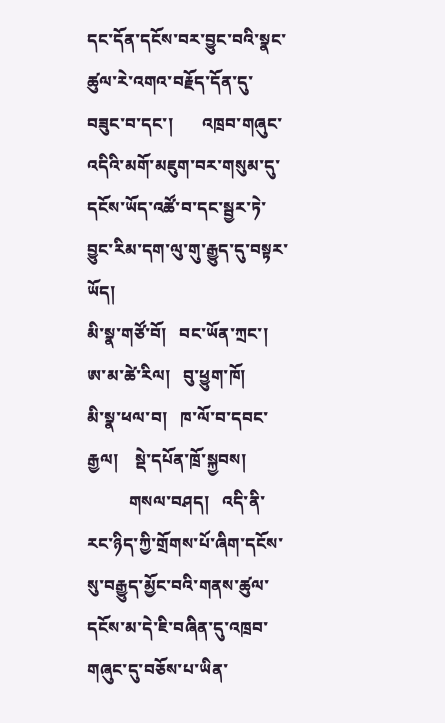དང་དོན་དངོས་བར་བྱུང་བའི་སྣང་ཚུལ་རེ་འགའ་བརྗོད་དོན་དུ་བཟུང་བ་དང་།       འཁྲབ་གཞུང་འདིའི་མགོ་མཇུག་བར་གསུམ་དུ་དངོས་ཡོད་འཚོ་བ་དང་སྦྱར་ཏེ་བྱུང་རིམ་དག་ལུ་གུ་རྒྱུད་དུ་བསྟར་ཡོད།
མི་སྣ་གཙོ་བོ།   བང་ཡོན་ཀྲང་།   ཨ་མ་ཚེ་རིལ།   བུ་ཕྱུག་ཁོ།
མི་སྣ་ཕལ་བ།   ཁ་ལོ་བ་དབང་རྒྱལ།    སྡེ་དཔོན་ཁྲོ་སྐྱབས།
          གསལ་བཤད།   འདི་ནི་རང་ཉིད་ཀྱི་གྲོགས་པོ་ཞིག་དངོས་སུ་བརྒྱུད་མྱོང་བའི་གནས་ཚུལ་དངོས་མ་དེ་ཇི་བཞིན་དུ་འཁྲབ་གཞུང་དུ་བཅོས་པ་ཡིན་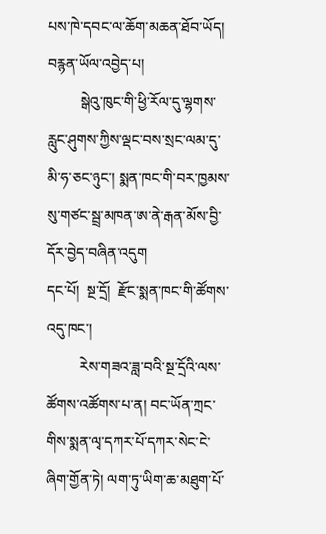པས་ཁེ་དབང་ལ་ཆོག་མཆན་ཐོབ་ཡོད།
བརྙན་ཡོལ་འབྱེད་པ།
         སྒེའུ་ཁུང་གི་ཕྱི་རོལ་དུ་ལྷགས་རླུང་ཤུགས་ཀྱིས་ལྡང་བས་སྲང་ལམ་དུ་མི་ཧ་ཅང་ཉུང་། སྨན་ཁང་གི་བར་ཁྱམས་སུ་གཙང་སྦྲ་མཁན་ཨ་ནེ་རྒན་མོས་བྱི་དོར་བྱེད་བཞིན་འདུག
དང་པོ།  སྔ་དྲོ།  རྫོང་སྨན་ཁང་གི་ཚོགས་འདུ་ཁང་།
         རེས་གཟའ་ཟླ་བའི་སྔ་དྲོའི་ལས་ཚོགས་འཚོགས་པ་ན། བང་ཡོན་ཀྲང་གིས་སྨན་ལྭ་དཀར་པོ་དཀར་སེང་ངེ་ཞིག་གྱོན་ཏེ། ལག་ཏུ་ཡིག་ཆ་མཐུག་པོ་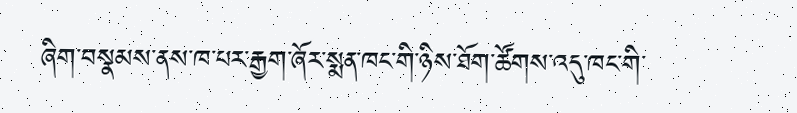ཞིག་བསྣམས་ནས་ཁ་པར་རྒྱག་ཞོར་སྨན་ཁང་གི་ཉིས་ཐོག་ཚོགས་འདུ་ཁང་གི་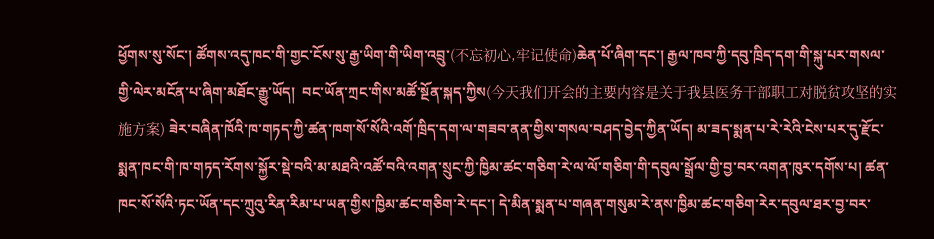ཕྱོགས་སུ་སོང་། ཚོགས་འདུ་ཁང་གི་གྱང་ངོས་སུ་རྒྱ་ཡིག་གི་ཡིག་འབྲུ་(不忘初心,牢记使命)ཆེན་པོ་ཞིག་དང་། རྒྱལ་ཁབ་ཀྱི་དབུ་ཁྲིད་དག་གི་སྐུ་པར་གསལ་གྱི་ལེར་མངོན་པ་ཞིག་མཐོང་རྒྱུ་ཡོད།  བང་ཡོན་ཀྲང་གིས་མཚོ་སྔོན་སྐད་ཀྱིས(今天我们开会的主要内容是关于我县医务干部职工对脱贫攻坚的实施方案) ཟེར་བཞིན་ཁོའི་ཁ་གཏད་ཀྱི་ཚན་ཁག་སོ་སོའི་འགོ་ཁྲིད་དག་ལ་གཟབ་ནན་གྱིས་གསལ་བཤད་བྱེད་ཀྱིན་ཡོད། མ་ཟད་སྨན་པ་རེ་རེའི་ངེས་པར་དུ་རྫོང་སྨན་ཁང་གི་ཁ་གཏད་རོགས་སྐྱོར་སྡེ་བའི་མ་མཐའི་འཚོ་བའི་འགན་སྲུང་ཀྱི་ཁྱིམ་ཚང་གཅིག་རེ་ལ་ལོ་གཅིག་གི་དབུལ་སྒྲོལ་གྱི་བྱ་བར་འགན་ཁུར་དགོས་པ། ཚན་ཁང་སོ་སོའི་ཏང་ཡོན་དང་ཀྲུའུ་རིན་རིམ་པ་ཡན་གྱིས་ཁྱིམ་ཚང་གཅིག་རེ་དང་། དེ་མིན་སྨན་པ་གཞན་གསུམ་རེ་ནས་ཁྱིམ་ཚང་གཅིག་རེར་དབུལ་ཐར་བྱ་བར་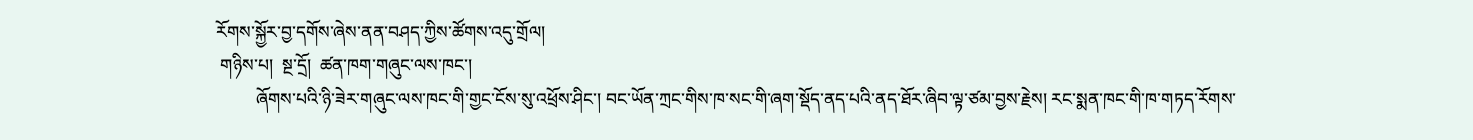རོགས་སྐྱོར་བྱ་དགོས་ཞེས་ནན་བཤད་ཀྱིས་ཚོགས་འདུ་གྲོལ།
 གཉིས་པ།  སྔ་དྲོ།  ཚན་ཁག་གཞུང་ལས་ཁང་།
         ཞོགས་པའི་ཉི་ཟེར་གཞུང་ལས་ཁང་གི་གྱང་ངོས་སུ་འཕྲོས་ཤིང་། བང་ཡོན་ཀྲང་གིས་ཁ་སང་གི་ཞག་སྡོད་ནད་པའི་ནད་ཐོར་ཞིབ་ལྟ་ཙམ་བྱས་རྗེས། རང་སྨན་ཁང་གི་ཁ་གཏད་རོགས་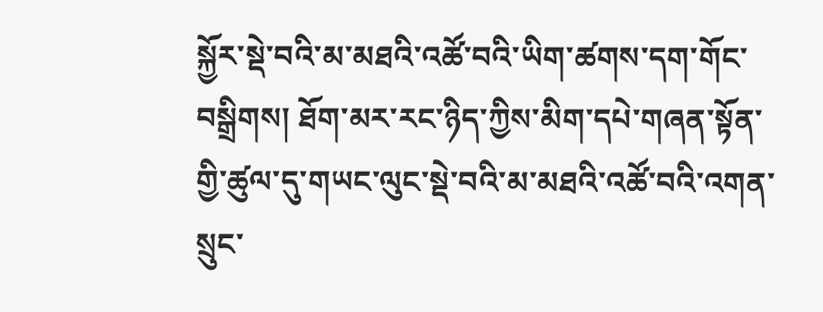སྐྱོར་སྡེ་བའི་མ་མཐའི་འཚོ་བའི་ཡིག་ཚགས་དག་གོང་བསྒྲིགས། ཐོག་མར་རང་ཉིད་ཀྱིས་མིག་དཔེ་གཞན་སྟོན་གྱི་ཚུལ་དུ་གཡང་ལུང་སྡེ་བའི་མ་མཐའི་འཚོ་བའི་འགན་སྲུང་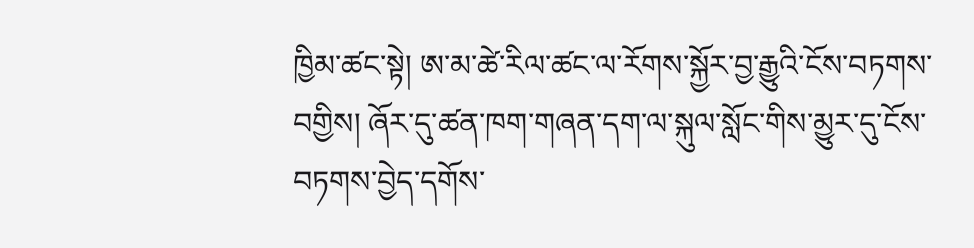ཁྱིམ་ཚང་སྟེ། ཨ་མ་ཚེ་རིལ་ཚང་ལ་རོགས་སྐྱོར་བྱ་རྒྱུའི་ངོས་བཏགས་བགྱིས། ཞོར་དུ་ཚན་ཁག་གཞན་དག་ལ་སྐུལ་སློང་གིས་མྱུར་དུ་ངོས་བཏགས་བྱེད་དགོས་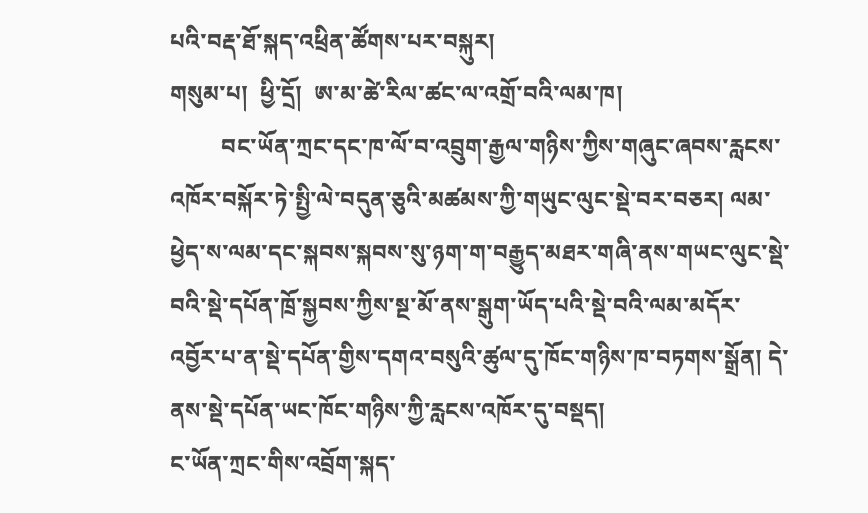པའི་བརྡ་ཐོ་སྐད་འཕྲིན་ཚོགས་པར་བསྐུར།
གསུམ་པ།  ཕྱི་དྲོ།  ཨ་མ་ཚེ་རིལ་ཚང་ལ་འགྲོ་བའི་ལམ་ཁ།
         བང་ཡོན་ཀྲང་དང་ཁ་ལོ་བ་འབྲུག་རྒྱལ་གཉིས་ཀྱིས་གཞུང་ཞབས་རླངས་འཁོར་བསྐོར་ཏེ་སྤྱི་ལེ་བདུན་ཅུའི་མཚམས་ཀྱི་གཡུང་ལུང་སྡེ་བར་བཅར། ལམ་ཕྱེད་ས་ལམ་དང་སྐབས་སྐབས་སུ་ཉག་ག་བརྒྱུད་མཐར་གཞི་ནས་གཡང་ལུང་སྡེ་བའི་སྡེ་དཔོན་ཁྲོ་སྐྱབས་ཀྱིས་སྔ་མོ་ནས་སྒུག་ཡོད་པའི་སྡེ་བའི་ལམ་མདོར་འབྱོར་པ་ན་སྡེ་དཔོན་གྱིས་དགའ་བསུའི་ཚུལ་དུ་ཁོང་གཉིས་ཁ་བཏགས་སྒྲོན། དེ་ནས་སྡེ་དཔོན་ཡང་ཁོང་གཉིས་ཀྱི་རླངས་འཁོར་དུ་བསྡད།
ང་ཡོན་ཀྲང་གིས་འབྲོག་སྐད་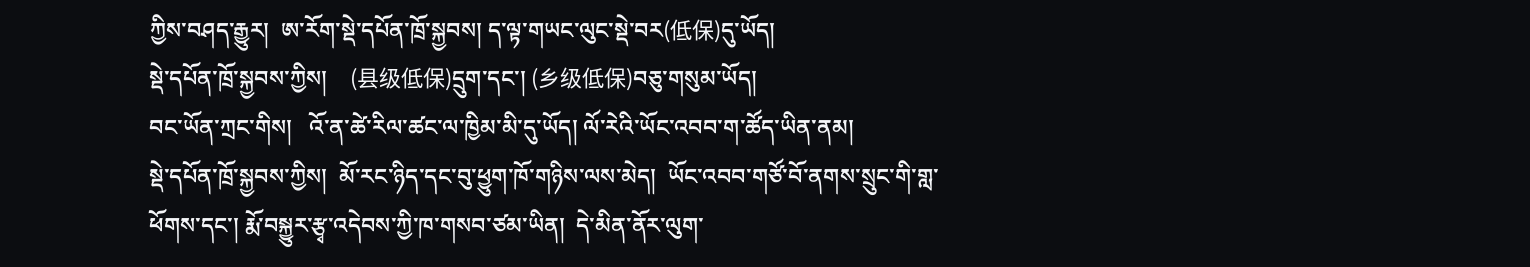ཀྱིས་བཤད་རྒྱུར།  ཨ་རོག་སྡེ་དཔོན་ཁྲོ་སྐྱབས། ད་ལྟ་གཡང་ལུང་སྡེ་བར(低保)དུ་ཡོད།
སྡེ་དཔོན་ཁྲོ་སྐྱབས་ཀྱིས།    (县级低保)དྲུག་དང་། (乡级低保)བཅུ་གསུམ་ཡོད།
བང་ཡོན་ཀྲང་གིས།   འོ་ན་ཚེ་རིལ་ཚང་ལ་ཁྱིམ་མི་དུ་ཡོད། ལོ་རེའི་ཡོང་འབབ་ག་ཚོད་ཡིན་ནམ།
སྡེ་དཔོན་ཁྲོ་སྐྱབས་ཀྱིས།  མོ་རང་ཉིད་དང་བུ་ཕྱུག་ཁོ་གཉིས་ལས་མེད།  ཡོང་འབབ་གཙོ་བོ་ནགས་སྲུང་གི་གླ་ཕོགས་དང་། རྨོ་བསྐྱུར་རྩྭ་འདེབས་ཀྱི་ཁ་གསབ་ཙམ་ཡིན།  དེ་མིན་ནོར་ལུག་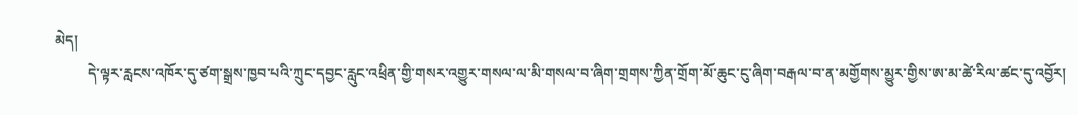མེད།
         དེ་ལྟར་རླངས་འཁོར་དུ་ཙག་སྒྲས་ཁྱབ་པའི་ཀྲུང་དབྱང་རླུང་འཕྲིན་གྱི་གསར་འགྱུར་གསལ་ལ་མི་གསལ་བ་ཞིག་གྲགས་ཀྱིན་གྲོག་མོ་ཆུང་ངུ་ཞིག་བརྒལ་བ་ན་མགྱོགས་མྱུར་གྱིས་ཨ་མ་ཚེ་རིལ་ཚང་དུ་འབྱོར།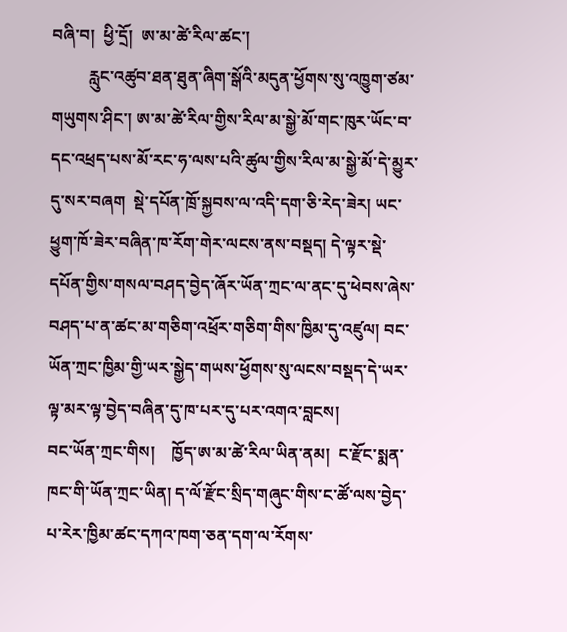བཞི་བ།  ཕྱི་དྲོ།  ཨ་མ་ཚེ་རིལ་ཚང་།
         རླུང་འཚུབ་ཐན་ཐུན་ཞིག་སྒོའི་མདུན་ཕྱོགས་སུ་འཁྱུག་ཙམ་གཡུགས་ཤིང་། ཨ་མ་ཚེ་རིལ་གྱིས་རིལ་མ་སྒྱེ་མོ་གང་ཁུར་ཡོང་བ་དང་འཕྲད་པས་མོ་རང་ཧ་ལས་པའི་ཚུལ་གྱིས་རིལ་མ་སྒྱེ་མོ་དེ་མྱུར་དུ་སར་བཞག  སྡེ་དཔོན་ཁྲོ་སྐྱབས་ལ་འདི་དག་ཅི་རེད་ཟེར། ཡང་ཕྱུག་ཁོ་ཟེར་བཞིན་ཁ་རོག་གེར་ལངས་ནས་བསྡད། དེ་ལྟར་སྡེ་དཔོན་གྱིས་གསལ་བཤད་བྱེད་ཞོར་ཡོན་ཀྲང་ལ་ནང་དུ་ཕེབས་ཞེས་བཤད་པ་ན་ཚང་མ་གཅིག་འཕྲོར་གཅིག་གིས་ཁྱིམ་དུ་འཛུལ། བང་ཡོན་ཀྲང་ཁྱིམ་གྱི་ཡར་སྒྱེད་གཡས་ཕྱོགས་སུ་ལངས་བསྡད་དེ་ཡར་ལྟ་མར་ལྟ་བྱེད་བཞིན་དུ་ཁ་པར་དུ་པར་འགའ་བླངས།
བང་ཡོན་ཀྲང་གིས།    ཁྱོད་ཨ་མ་ཚེ་རིལ་ཡིན་ནམ།  ང་རྫོང་སྨན་ཁང་གི་ཡོན་ཀྲང་ཡིན། ད་ལོ་རྫོང་སྲིད་གཞུང་གིས་ང་ཚོ་ལས་བྱེད་པ་རེར་ཁྱིམ་ཚང་དཀའ་ཁག་ཅན་དག་ལ་རོགས་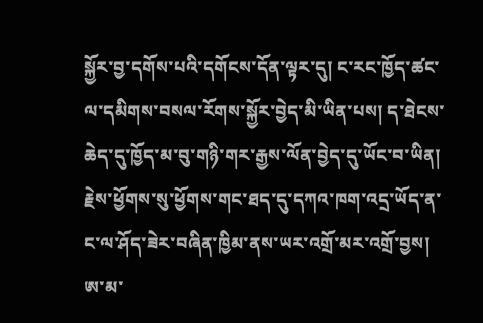སྐྱོར་བྱ་དགོས་པའི་དགོངས་དོན་ལྟར་དུ། ང་རང་ཁྱོད་ཚང་ལ་དམིགས་བསལ་རོགས་སྐྱོར་བྱེད་མི་ཡིན་པས། ད་ཐེངས་ཆེད་དུ་ཁྱོད་མ་བུ་གཉི་གར་རྒྱས་ལོན་བྱེད་དུ་ཡོང་བ་ཡིན། རྗེས་ཕྱོགས་སུ་ཕྱོགས་གང་ཐད་དུ་དཀའ་ཁག་འདྲ་ཡོད་ན་ང་ལ་ཤོད་ཟེར་བཞིན་ཁྱིམ་ནས་ཡར་འགྲོ་མར་འགྲོ་བྱས།
ཨ་མ་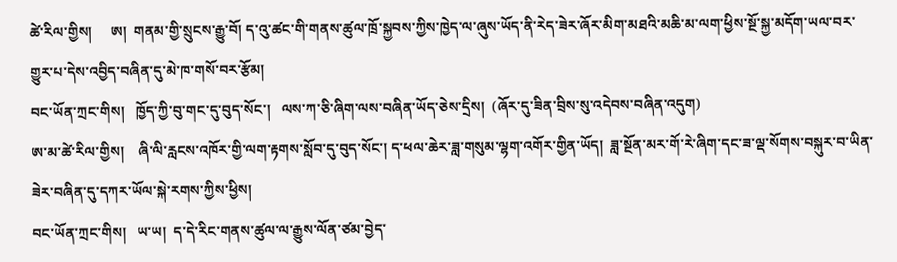ཚེ་རིལ་གྱིས།     ཨ།  གནམ་གྱི་སྲུངས་རྒྱུ་བོ། ད་འུ་ཚང་གི་གནས་ཚུལ་ཁྲོ་སྐྱབས་ཀྱིས་ཁྱེད་ལ་ཞུས་ཡོད་ནི་རེད་ཟེར་ཞོར་མིག་མཐའི་མཆི་མ་ལག་ཕྱིས་སྔོ་སྐྱ་མདོག་ཡལ་བར་གྱུར་པ་དེས་འབྱིད་བཞིན་དུ་མེ་ཁ་གསོ་བར་རྩོམ།
བང་ཡོན་ཀྲང་གིས།   ཁྱོད་ཀྱི་བུ་གང་དུ་བུད་སོང་།   ལས་ཀ་ཅི་ཞིག་ལས་བཞིན་ཡོད་ཅེས་དྲིས།  (ཞོར་དུ་ཟིན་བྲིས་སུ་འདེབས་བཞིན་འདུག)
ཨ་མ་ཚེ་རིལ་གྱིས།    ཞི་ལི་རླངས་འཁོར་གྱི་ལག་རྟགས་སློབ་དུ་བུད་སོང་། ད་ཕལ་ཆེར་ཟླ་གསུམ་ལྷག་འགོར་གྱིན་ཡོད།  ཟླ་སྔོན་མར་གོ་རེ་ཞིག་དང་ཟ་ལྡ་སོགས་བསྐུར་བ་ཡིན་ཟེར་བཞིན་དུ་དཀར་ཡོལ་སྐེ་རགས་ཀྱིས་ཕྱིས།
བང་ཡོན་ཀྲང་གིས།   ཡ་ཡ།  ད་དེ་རིང་གནས་ཚུལ་ལ་རྒྱུས་ལོན་ཙམ་བྱེད་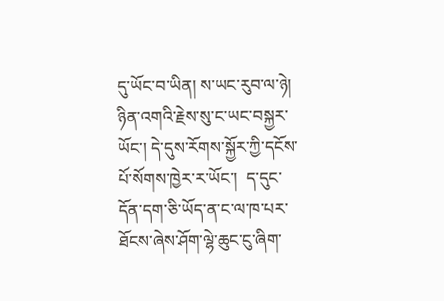དུ་ཡོང་བ་ཡིན། ས་ཡང་རུབ་ལ་ཉེ།  ཉིན་འགའི་རྗེས་སུ་ང་ཡང་བསྐྱར་ཡོང་། དེ་དུས་རོགས་སྐྱོར་ཀྱི་དངོས་པོ་སོགས་ཁྱེར་ར་ཡོང་།  ད་དུང་དོན་དག་ཅི་ཡོད་ན་ང་ལ་ཁ་པར་ཐོངས་ཞེས་ཤོག་ལྷེ་ཆུང་ངུ་ཞིག་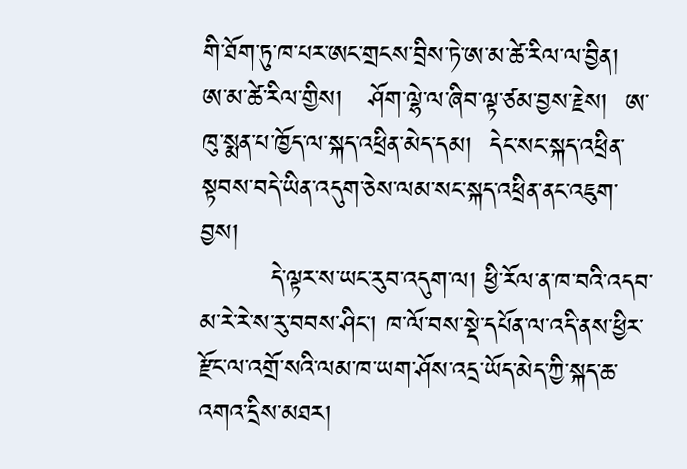གི་ཐོག་ཏུ་ཁ་པར་ཨང་གྲངས་བྲིས་ཏེ་ཨ་མ་ཚེ་རིལ་ལ་བྱིན།
ཨ་མ་ཚེ་རིལ་གྱིས།   ཤོག་ལྷེ་ལ་ཞིབ་ལྟ་ཙམ་བྱས་རྗེས།  ཨ་ཁུ་སྨན་པ་ཁྱོད་ལ་སྐད་འཕྲིན་མེད་དམ།  དེང་སང་སྐད་འཕྲིན་སྟབས་བདེ་ཡིན་འདུག་ཅེས་ལམ་སང་སྐད་འཕྲིན་ནང་འཇུག་བྱས།
        དེ་ལྟར་ས་ཡང་རུབ་འདུག་ལ། ཕྱི་རོལ་ན་ཁ་བའི་འདབ་མ་རེ་རེ་ས་རུ་བབས་ཤིང་། ཁ་ལོ་བས་སྡེ་དཔོན་ལ་འདི་ནས་ཕྱིར་རྫོང་ལ་འགྲོ་སའི་ལམ་ཁ་ཡག་ཤོས་འདྲ་ཡོད་མེད་ཀྱི་སྐད་ཆ་འགའ་དྲིས་མཐར།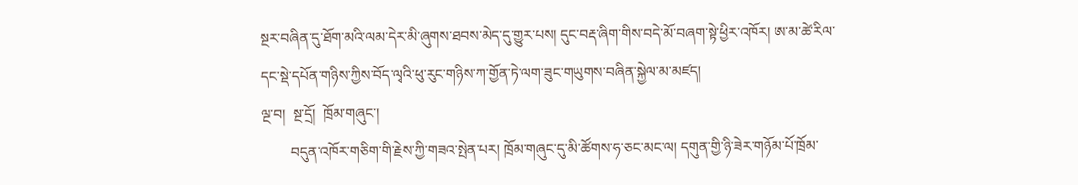སྔར་བཞིན་དུ་ཐོག་མའི་ལམ་དེར་མི་ཞུགས་ཐབས་མེད་དུ་གྱུར་པས། དུང་བརྡ་ཞིག་གིས་བདེ་མོ་བཞག་སྟེ་ཕྱིར་འཁོར། ཨ་མ་ཚེ་རིལ་དང་སྡེ་དཔོན་གཉིས་ཀྱིས་བོད་ལྭའི་ཕུ་རུང་གཉིས་ཀ་གྱོན་ཏེ་ལག་ཟུང་གཡུགས་བཞིན་སྐྱེལ་མ་མཛད།
ལྔ་བ།  སྔ་དྲོ།  ཁྲོམ་གཞུང་།
        བདུན་འཁོར་གཅིག་གི་རྗེས་ཀྱི་གཟའ་སྤེན་པར། ཁྲོམ་གཞུང་དུ་མི་ཚོགས་ཧ་ཅང་མང་ལ། དགུན་གྱི་ཉི་ཟེར་གཉོམ་པོ་ཁྲོམ་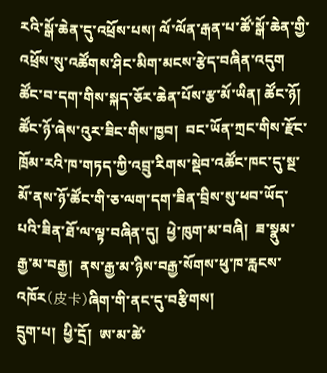རའི་སྒོ་ཆེན་དུ་འཕྲོས་པས། ལོ་ལོན་རྒན་པ་ཚོ་སྒོ་ཆེན་གྱི་འཕྲོས་སུ་འཚོགས་ཤིང་མིག་མངས་རྩེད་བཞིན་འདུག ཚོང་བ་དག་གིས་སྐད་ཅོར་ཆེན་པོས་རྩ་མོ་ཡིན། ཚོང་ཉོ། ཚོང་ཉོ་ཞེས་འུར་ཟིང་གིས་ཁྱབ།  བང་ཡོན་ཀྲང་གིས་རྫོང་ཁྲོམ་རའི་ཁ་གཏད་ཀྱི་འབྲུ་རིགས་སྡེབ་འཚོང་ཁང་དུ་སྔ་མོ་ནས་ཉོ་ཚོང་གི་ཅ་ལག་དག་ཟིན་བྲིས་སུ་ཕབ་ཡོད་པའི་ཟིན་ཐོ་ལ་ལྟ་བཞིན་དུ།  ཕྱེ་ཁུག་མ་བཞི།  ཟ་སྣུམ་རྒྱ་མ་བརྒྱ།  ནས་རྒྱ་མ་ཉིས་བརྒྱ་སོགས་ཕུ་ཁ་རླངས་འཁོར(皮卡)ཞིག་གི་ནང་དུ་བརྩིགས།
དྲུག་པ།  ཕྱི་དྲོ།  ཨ་མ་ཚེ་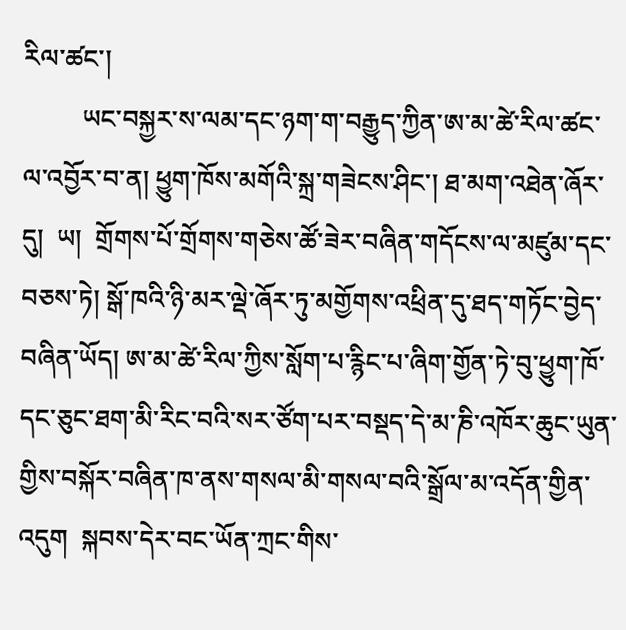རིལ་ཚང་།
         ཡང་བསྐྱར་ས་ལམ་དང་ཉག་ག་བརྒྱུད་ཀྱིན་ཨ་མ་ཚེ་རིལ་ཚང་ལ་འབྱོར་བ་ན། ཕྱུག་ཁོས་མགོའི་སྐྲ་གཟེངས་ཤིང་། ཐ་མག་འཐེན་ཞོར་དུ།  ཡ།  གྲོགས་པོ་གྲོགས་གཅེས་ཚོ་ཟེར་བཞིན་གདོངས་ལ་མཛུམ་དང་བཅས་ཏེ། སྒོ་ཁའི་ཉི་མར་ལྡེ་ཞོར་ཏུ་མགྱོགས་འཕྲིན་དུ་ཐད་གཏོང་བྱེད་བཞིན་ཡོད། ཨ་མ་ཚེ་རིལ་ཀྱིས་སློག་པ་རྙིང་པ་ཞིག་གྱོན་ཏེ་བུ་ཕྱུག་ཁོ་དང་ཅུང་ཐག་མི་རིང་བའི་སར་ཙོག་པར་བསྡད་དེ་མ་ཎི་འཁོར་ཆུང་ཡུན་གྱིས་བསྐོར་བཞིན་ཁ་ནས་གསལ་མི་གསལ་བའི་སྒྲོལ་མ་འདོན་གྱིན་འདུག  སྐབས་དེར་བང་ཡོན་ཀྲང་གིས་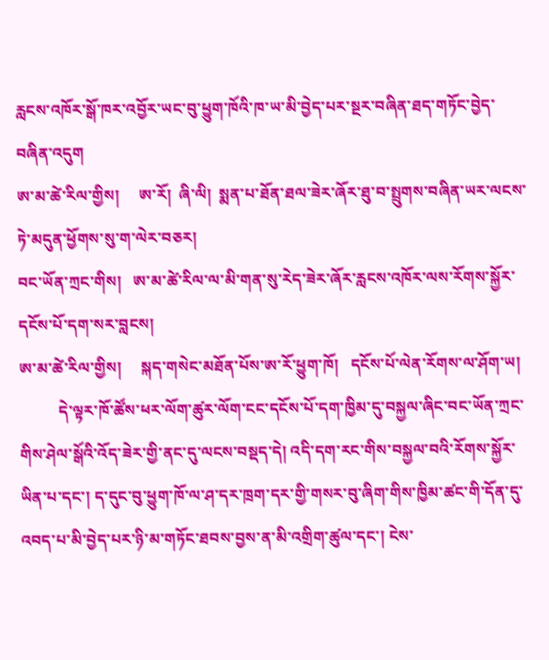རླངས་འཁོར་སྒོ་ཁར་འབྱོར་ཡང་བུ་ཕྱུག་ཁོའི་ཁ་ཡ་མི་བྱེད་པར་སྔར་བཞིན་ཐད་གཏོང་བྱེད་བཞིན་འདུག
ཨ་མ་ཚེ་རིལ་གྱིས།     ཨ་རོ།  ཞི་ལི།  སྨན་པ་ཐོན་ཐལ་ཟེར་ཞོར་ཐུ་བ་སྤྲུགས་བཞིན་ཡར་ལངས་ཏེ་མདུན་ཕྱོགས་སུ་ག་ལེར་བཅར།
བང་ཡོན་ཀྲང་གིས།   ཨ་མ་ཚེ་རིལ་ལ་མི་གན་སུ་རེད་ཟེར་ཞོར་རླངས་འཁོར་ལས་རོགས་སྐྱོར་དངོས་པོ་དག་སར་བླངས།
ཨ་མ་ཚེ་རིལ་གྱིས།     སྐད་གསེང་མཐོན་པོས་ཨ་རོ་ཕྱུག་ཁོ།   དངོས་པོ་ལེན་རོགས་ལ་ཤོག་ཡ།
          དེ་ལྟར་ཁོ་ཚོས་ཕར་ལོག་ཚུར་ལོག་ངང་དངོས་པོ་དག་ཁྱིམ་དུ་བསྐྱལ་ཞིང་བང་ཡོན་ཀྲང་གིས་ཤེལ་སྒོའི་འོད་ཟེར་གྱི་ནང་དུ་ལངས་བསྡད་དེ། འདི་དག་རང་གིས་བསྐྱལ་བའི་རོགས་སྐྱོར་ཡིན་པ་དང་། ད་དུང་བུ་ཕྱུག་ཁོ་ལ་ཤ་དར་ཁྲག་དར་གྱི་གསར་བུ་ཞིག་གིས་ཁྱིམ་ཚང་གི་དོན་དུ་འབད་པ་མི་བྱེད་པར་ཉི་མ་གཏོང་ཐབས་བྱས་ན་མི་འགྲིག་ཚུལ་དང་། ངེས་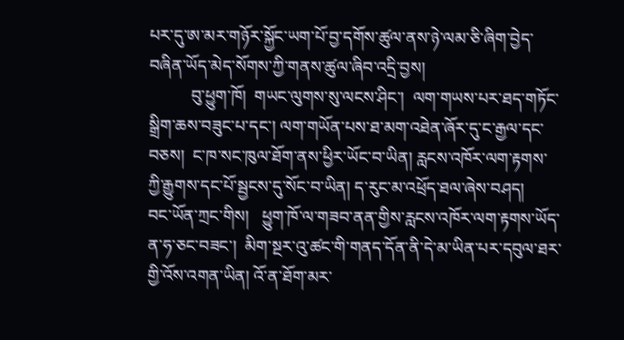པར་དུ་ཨ་མར་གཉོར་སྐྱོང་ཡག་པོ་བྱ་དགོས་ཚུལ་ནས་ཉེ་ལམ་ཅི་ཞིག་བྱེད་བཞིན་ཡོད་མེད་སོགས་ཀྱི་གནས་ཚུལ་ཞིབ་འདྲི་བྱས།
          བུ་ཕྱུག་ཁོ།  གཡང་ལུགས་སུ་ལངས་ཤིང་།  ལག་གཡས་པར་ཐད་གཏོང་སྒྲིག་ཆས་བཟུང་པ་དང་། ལག་གཡོན་པས་ཐ་མག་འཐེན་ཞོར་དུ་ང་རྒྱལ་དང་བཅས།  ང་ཁ་སང་ཁུལ་ཐོག་ནས་ཕྱིར་ཡོང་བ་ཡིན། རླངས་འཁོར་ལག་རྟགས་ཀྱི་རྒྱུགས་དང་པོ་སྦྱངས་དུ་སོང་བ་ཡིན། ད་རུང་མ་འཕྲོད་ཐལ་ཞེས་བཤད།
བང་ཡོན་ཀྲང་གིས།   ཕྱུག་ཁོ་ལ་གཟབ་ནན་གྱིས་རླངས་འཁོར་ལག་རྟགས་ཡོད་ན་ཧ་ཅང་བཟང་།  མིག་སྔར་འུ་ཚང་གི་གནད་དོན་ནི་དེ་མ་ཡིན་པར་དབུལ་ཐར་གྱི་འོས་འགན་ཡིན། འོ་ན་ཐོག་མར་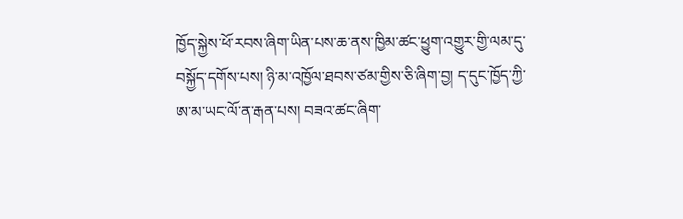ཁྱོད་སྐྱེས་ཕོ་རབས་ཞིག་ཡིན་པས་ཆ་ནས་ཁྱིམ་ཚང་ཕྱུག་འགྱུར་གྱི་ལམ་དུ་བསྐྱོད་དགོས་པས། ཉི་མ་འཁྱོལ་ཐབས་ཙམ་གྱིས་ཅི་ཞིག་བྱ། ད་དུང་ཁྱོད་ཀྱི་ཨ་མ་ཡང་ལོ་ན་རྒན་པས། བཟའ་ཚང་ཞིག་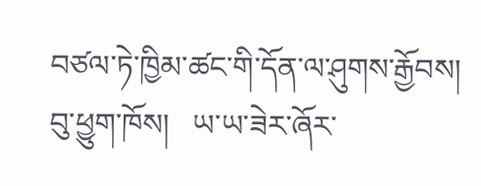བཙལ་ཏེ་ཁྱིམ་ཚང་གི་དོན་ལ་ཤུགས་རྒྱོབས།
བུ་ཕྱུག་ཁོས།   ཡ་ཡ་ཟེར་ཞོར་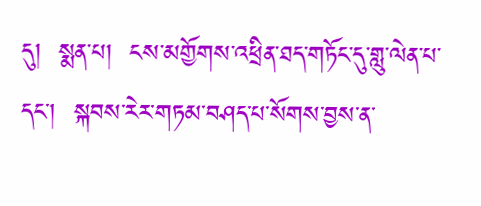དུ།  སྨན་པ།  ངས་མགྱོགས་འཕྲིན་ཐད་གཏོང་དུ་གླུ་ལེན་པ་དང་།  སྐབས་རེར་གཏམ་བཤད་པ་སོགས་བྱས་ན་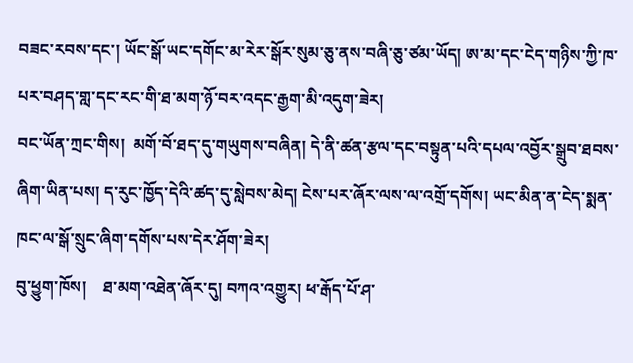བཟང་རབས་དང་། ཡོང་སྒོ་ཡང་དགོང་མ་རེར་སྒོར་སུམ་ཅུ་ནས་བཞི་ཅུ་ཙམ་ཡོད། ཨ་མ་དང་ངེད་གཉིས་ཀྱི་ཁ་པར་བཤད་གླ་དང་རང་གི་ཐ་མག་ཉོ་བར་འདང་རྒྱག་མི་འདུག་ཟེར།
བང་ཡོན་ཀྲང་གིས།  མགོ་བོ་ཐད་དུ་གཡུགས་བཞིན། དེ་ནི་ཚན་རྩལ་དང་བསྟུན་པའི་དཔལ་འབྱོར་སྒྲུབ་ཐབས་ཞིག་ཡིན་པས། ད་རུང་ཁྱོད་དེའི་ཚད་དུ་སླེབས་མེད། ངེས་པར་ཞོར་ལས་ལ་འགྲོ་དགོས། ཡང་མིན་ན་ངེད་སྨན་ཁང་ལ་སྒོ་སྲུང་ཞིག་དགོས་པས་དེར་ཤོག་ཟེར།
བུ་ཕྱུག་ཁོས།    ཐ་མག་འཐེན་ཞོར་དུ། བཀའ་འགྱུར། ཕ་རྒོད་པོ་ཤ་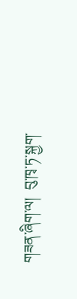གཟན་ཞིག་ལ།  བུ་ཁྭ་ཏ་སྐྱག་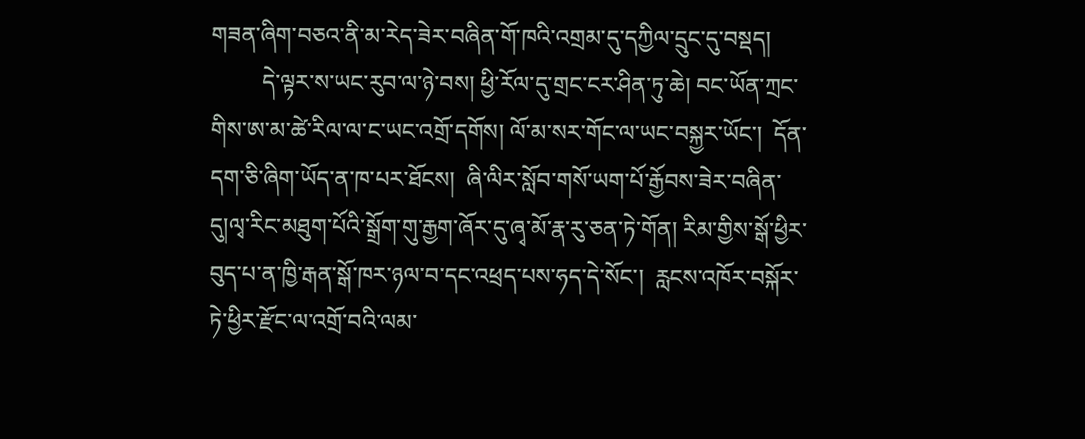གཟན་ཞིག་བཅའ་ནི་མ་རེད་ཟེར་བཞིན་གོ་ཁའི་འགྲམ་དུ་དཀྱིལ་དྲུང་དུ་བསྡད།
         དེ་ལྟར་ས་ཡང་རུབ་ལ་ཉེ་བས། ཕྱི་རོལ་དུ་གྲང་ངར་ཤིན་ཏུ་ཆེ། བང་ཡོན་ཀྲང་གིས་ཨ་མ་ཚེ་རིལ་ལ་ང་ཡང་འགྲོ་དགོས། ལོ་མ་སར་གོང་ལ་ཡང་བསྐྱར་ཡོང་།  དོན་དག་ཅི་ཞིག་ཡོད་ན་ཁ་པར་ཐོངས།  ཞི་ལིར་སློབ་གསོ་ཡག་པོ་རྒྱོབས་ཟེར་བཞིན་དུ།ལྭ་རིང་མཐུག་པོའི་སྒྲོག་གུ་རྒྱག་ཞོར་དུ་ཞྭ་མོ་རྣ་རུ་ཅན་ཏེ་གོན། རིམ་གྱིས་སྒོ་ཕྱིར་བུད་པ་ན་ཁྱི་རྒན་སྒོ་ཁར་ཉལ་བ་དང་འཕྲད་པས་ཧད་དེ་སོང་།  རླངས་འཁོར་བསྐོར་ཏེ་ཕྱིར་རྫོང་ལ་འགྲོ་བའི་ལམ་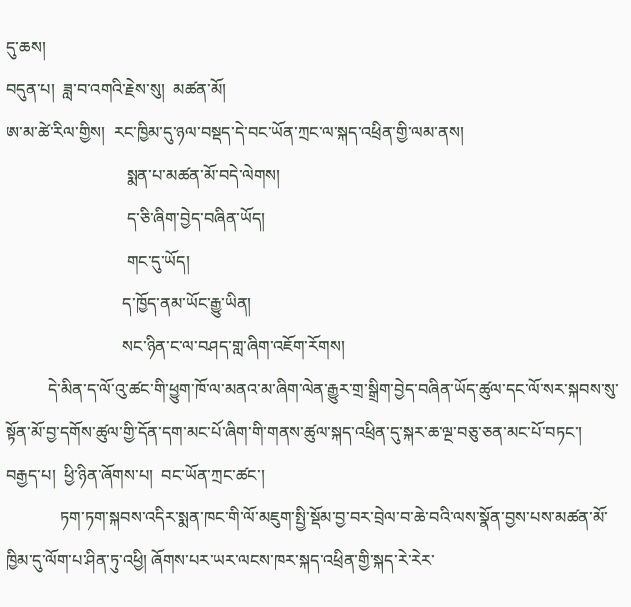དུ་ཆས།
བདུན་པ།  ཟླ་བ་འགའི་རྗེས་སུ།  མཚན་མོ།
ཨ་མ་ཚེ་རིལ་གྱིས།  རང་ཁྱིམ་དུ་ཉལ་བསྡད་དེ་བང་ཡོན་ཀྲང་ལ་སྐད་འཕྲིན་གྱི་ལམ་ནས།
                             སྨན་པ་མཚན་མོ་བདེ་ལེགས།
                             ད་ཅི་ཞིག་བྱེད་བཞིན་ཡོད།
                             གང་དུ་ཡོད།
                            ད་ཁྱོད་ནམ་ཡོང་རྒྱུ་ཡིན།
                            སང་ཉིན་ང་ལ་བཤད་གླ་ཞིག་འཇོག་རོགས།
          དེ་མིན་ད་ལོ་འུ་ཚང་གི་ཕྱུག་ཁོ་ལ་མནའ་མ་ཞིག་ལེན་རྒྱུར་གྲ་སྒྲིག་བྱེད་བཞིན་ཡོད་ཚུལ་དང་ལོ་སར་སྐབས་སུ་སྟོན་མོ་བྱ་དགོས་ཚུལ་གྱི་དོན་དག་མང་པོ་ཞིག་གི་གནས་ཚུལ་སྐད་འཕྲིན་དུ་སྐར་ཆ་ལྔ་བཅུ་ཅན་མང་པོ་བཏང་།
བརྒྱད་པ།  ཕྱི་ཉིན་ཞོགས་པ།  བང་ཡོན་ཀྲང་ཚང་།
             ཏག་ཏག་སྐབས་འདིར་སྨན་ཁང་གི་ལོ་མཇུག་སྤྱི་སྡོམ་བྱ་བར་བྲེལ་བ་ཆེ་བའི་ལས་སྣོན་བྱས་པས་མཚན་མོ་ཁྱིམ་དུ་ལོག་པ་ཤིན་ཏུ་འཕྱི། ཞོགས་པར་ཡར་ལངས་ཁར་སྐད་འཕྲིན་གྱི་སྐད་རེ་རེར་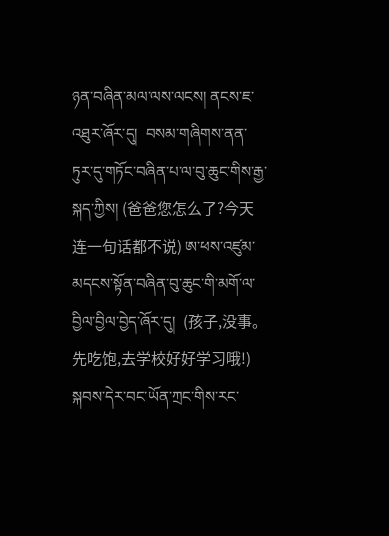ཉན་བཞིན་མལ་ལས་ལངས། ནངས་ཇ་འཐུར་ཞོར་དུ།  བསམ་གཞིགས་ནན་ཏུར་དུ་གཏོང་བཞིན་པ་ལ་བུ་ཆུང་གིས་རྒྱ་སྐད་ཀྱིས། (爸爸您怎么了?今天连一句话都不说) ཨ་ཕས་འཛུམ་མདངས་སྟོན་བཞིན་བུ་ཆུང་གི་མགོ་ལ་བྱིལ་བྱིལ་བྱེད་ཞོར་དུ།  (孩子,没事。先吃饱,去学校好好学习哦!) སྐབས་དེར་བང་ཡོན་ཀྲང་གིས་རང་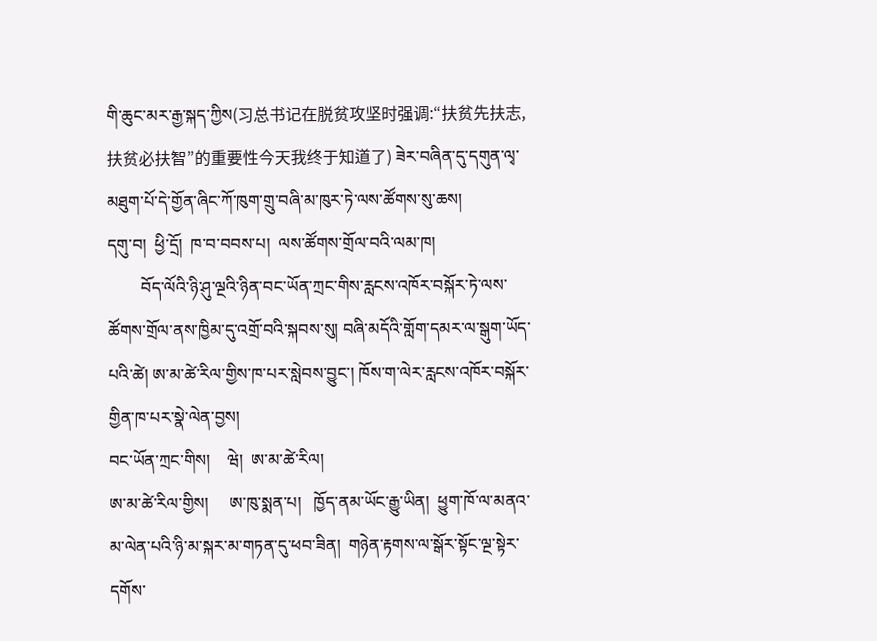གི་ཆུང་མར་རྒྱ་སྐད་ཀྱིས(习总书记在脱贫攻坚时强调:“扶贫先扶志,扶贫必扶智”的重要性今天我终于知道了) ཟེར་བཞིན་དུ་དགུན་ལྭ་མཐུག་པོ་དེ་གྱོན་ཞིང་ཀོ་ཁུག་གྲུ་བཞི་མ་ཁུར་ཏེ་ལས་ཚོགས་སུ་ཆས།
དགུ་བ།  ཕྱི་དྲོ།  ཁ་བ་བབས་པ།  ལས་ཚོགས་གྲོལ་བའི་ལམ་ཁ།
        བོད་ལོའི་ཉི་ཤུ་ལྔའི་ཉིན་བང་ཡོན་ཀྲང་གིས་རླངས་འཁོར་བསྐོར་ཏེ་ལས་ཚོགས་གྲོལ་ནས་ཁྱིམ་དུ་འགྲོ་བའི་སྐབས་སུ། བཞི་མདོའི་གློག་དམར་ལ་སྒུག་ཡོད་པའི་ཚེ། ཨ་མ་ཚེ་རིལ་གྱིས་ཁ་པར་སླེབས་བྱུང་། ཁོས་ག་ལེར་རླངས་འཁོར་བསྐོར་གྱིན་ཁ་པར་སྣེ་ལེན་བྱས།
བང་ཡོན་ཀྲང་གིས།    ཝེ།  ཨ་མ་ཚེ་རིལ།
ཨ་མ་ཚེ་རིལ་གྱིས།     ཨ་ཁུ་སྨན་པ།   ཁྱོད་ནམ་ཡོང་རྒྱུ་ཡིན།  ཕྱུག་ཁོ་ལ་མནའ་མ་ལེན་པའི་ཉི་མ་སྐར་མ་གཏན་དུ་ཕབ་ཟིན།  གཉེན་རྟགས་ལ་སྒོར་སྟོང་ལྔ་སྟེར་དགོས་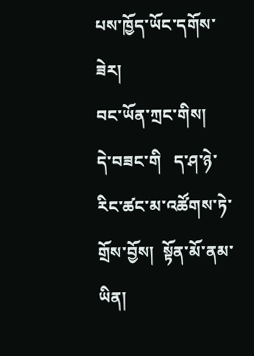པས་ཁྱོད་ཡོང་དགོས་ཟེར།
བང་ཡོན་ཀྲང་གིས།   དེ་བཟང་གི   ད་ཤ་ཉེ་རིང་ཚང་མ་འཚོགས་ཏེ་གྲོས་བྱོས།  སྟོན་མོ་ནམ་ཡིན།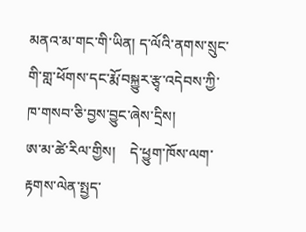མནའ་མ་གང་གི་ཡིན། ད་ལོའི་ནགས་སྲུང་གི་གླ་ཕོགས་དང་རྨོ་བསྐྱུར་རྩྭ་འདེབས་ཀྱི་ཁ་གསབ་ཅི་བྱས་བྱུང་ཞེས་དྲིས།
ཨ་མ་ཚེ་རིལ་གྱིས།    དེ་ཕྱུག་ཁོས་ལག་རྟགས་ལེན་སྤྱད་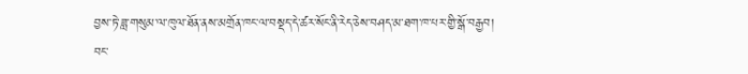བྱས་ཏེ་ཟླ་གསུམ་ལ་ཁུལ་ཐོན་ནས་མགྲོན་ཁང་ལ་བསྡད་དེ་ཚར་སོང་ནི་རེད་ཅེས་བཤད་མ་ཐག་ཁ་པར་གྱི་སྒོ་བརྒྱབ།
བང་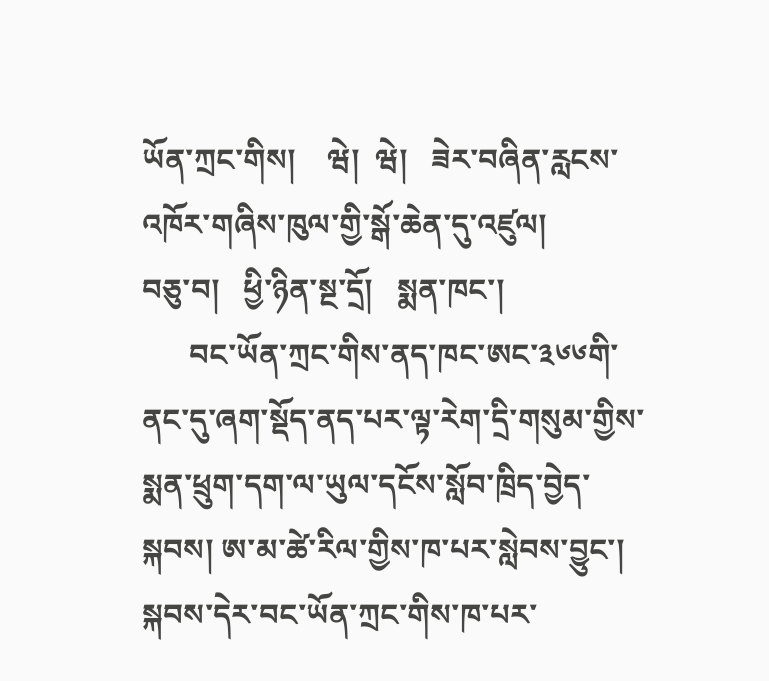ཡོན་ཀྲང་གིས།    ཝེ།  ཝེ།   ཟེར་བཞིན་རླངས་འཁོར་གཞིས་ཁུལ་གྱི་སྒོ་ཆེན་དུ་འཛུལ།
བཅུ་བ།   ཕྱི་ཉིན་སྔ་དྲོ།   སྨན་ཁང་།
      བང་ཡོན་ཀྲང་གིས་ནད་ཁང་ཨང་༣༦༦གི་ནང་དུ་ཞག་སྡོད་ནད་པར་ལྟ་རེག་དྲི་གསུམ་གྱིས་སྨན་ཕྲུག་དག་ལ་ཡུལ་དངོས་སློབ་ཁྲིད་བྱེད་སྐབས། ཨ་མ་ཚེ་རིལ་གྱིས་ཁ་པར་སླེབས་བྱུང་། སྐབས་དེར་བང་ཡོན་ཀྲང་གིས་ཁ་པར་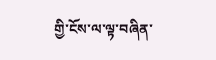གྱི་ངོས་ལ་ལྟ་བཞིན་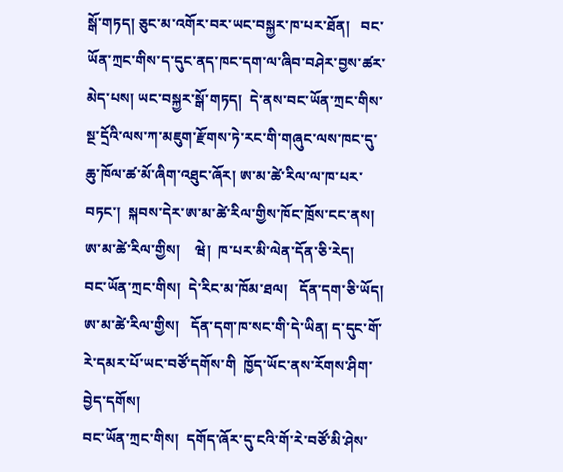སྒོ་གཏད། ཅུང་མ་འགོར་བར་ཡང་བསྐྱར་ཁ་པར་ཐོན།   བང་ཡོན་ཀྲང་གིས་ད་དུང་ནད་ཁང་དག་ལ་ཞིབ་བཤེར་བྱས་ཚར་མེད་པས། ཡང་བསྐྱར་སྒོ་གཏད།  དེ་ནས་བང་ཡོན་ཀྲང་གིས་སྔ་དྲོའི་ལས་ཀ་མཇུག་རྫོགས་ཏེ་རང་གི་གཞུང་ལས་ཁང་དུ་ཆུ་ཁོལ་ཚ་མོ་ཞིག་འཐུང་ཞོར། ཨ་མ་ཚེ་རིལ་ལ་ཁ་པར་བཏང་།  སྐབས་དེར་ཨ་མ་ཚེ་རིལ་གྱིས་ཁོང་ཁྲོས་ངང་ནས།
ཨ་མ་ཚེ་རིལ་གྱིས།    ཝེ།  ཁ་པར་མི་ལེན་དོན་ཅི་རེད།
བང་ཡོན་ཀྲང་གིས།  དེ་རིང་མ་ཁོམ་ཐལ།   དོན་དག་ཅི་ཡོད།
ཨ་མ་ཚེ་རིལ་གྱིས།   དོན་དག་ཁ་སང་གི་དེ་ཡིན། ད་དུང་གོ་རེ་དམར་པོ་ཡང་བཙོ་དགོས་གི  ཁྱོད་ཡོང་ནས་རོགས་ཤིག་བྱེད་དགོས།
བང་ཡོན་ཀྲང་གིས།  དགོད་ཞོར་དུ་ངའི་གོ་རེ་བཙོ་མི་ཤེས་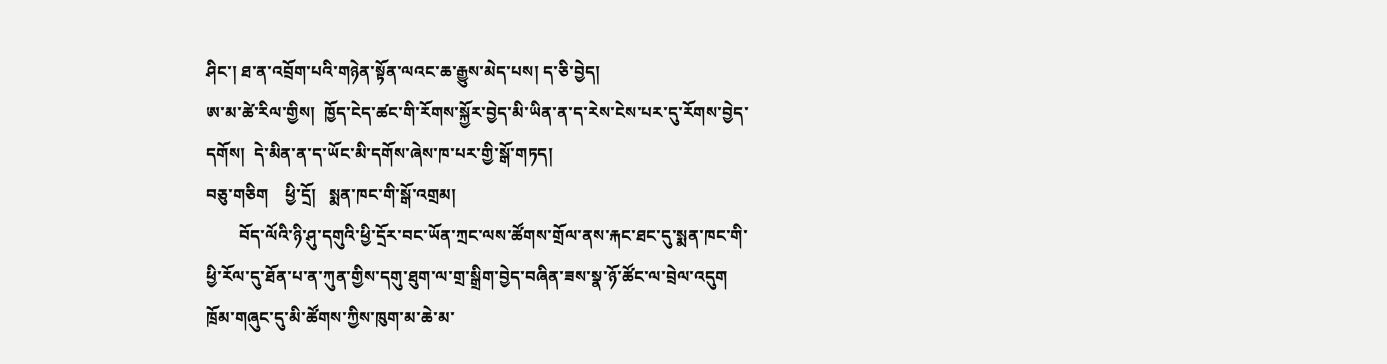ཤིང་། ཐ་ན་འབྲོག་པའི་གཉེན་སྟོན་ལའང་ཆ་རྒྱུས་མེད་པས། ད་ཅི་བྱེད།
ཨ་མ་ཚེ་རིལ་གྱིས།  ཁྱོད་ངེད་ཚང་གི་རོགས་སྐྱོར་བྱེད་མི་ཡིན་ན་ད་རེས་ངེས་པར་དུ་རོགས་བྱེད་དགོས།  དེ་མིན་ན་ད་ཡོང་མི་དགོས་ཞེས་ཁ་པར་གྱི་སྒོ་གཏད།
བཅུ་གཅིག    ཕྱི་དྲོ།   སྨན་ཁང་གི་སྒོ་འགྲམ།
        བོད་ལོའི་ཉི་ཤུ་དགུའི་ཕྱི་དྲོར་བང་ཡོན་ཀྲང་ལས་ཚོགས་གྲོལ་ནས་རྐང་ཐང་དུ་སྨན་ཁང་གི་ཕྱི་རོལ་དུ་ཐོན་པ་ན་ཀུན་གྱིས་དགུ་ཐུག་ལ་གྲ་སྒྲིག་བྱེད་བཞིན་ཟས་སྣ་ཉོ་ཚོང་ལ་བྲེལ་འདུག  ཁྲོམ་གཞུང་དུ་མི་ཚོགས་ཀྱིས་ཁུག་མ་ཆེ་མ་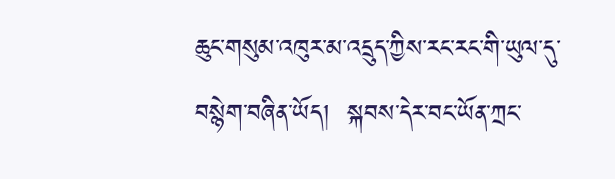ཆུང་གསུམ་འཁུར་མ་འདྲུད་ཀྱིས་རང་རང་གི་ཡུལ་དུ་བསྙེག་བཞིན་ཡོད།  སྐབས་དེར་བང་ཡོན་ཀྲང་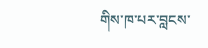གིས་ཁ་པར་བླངས་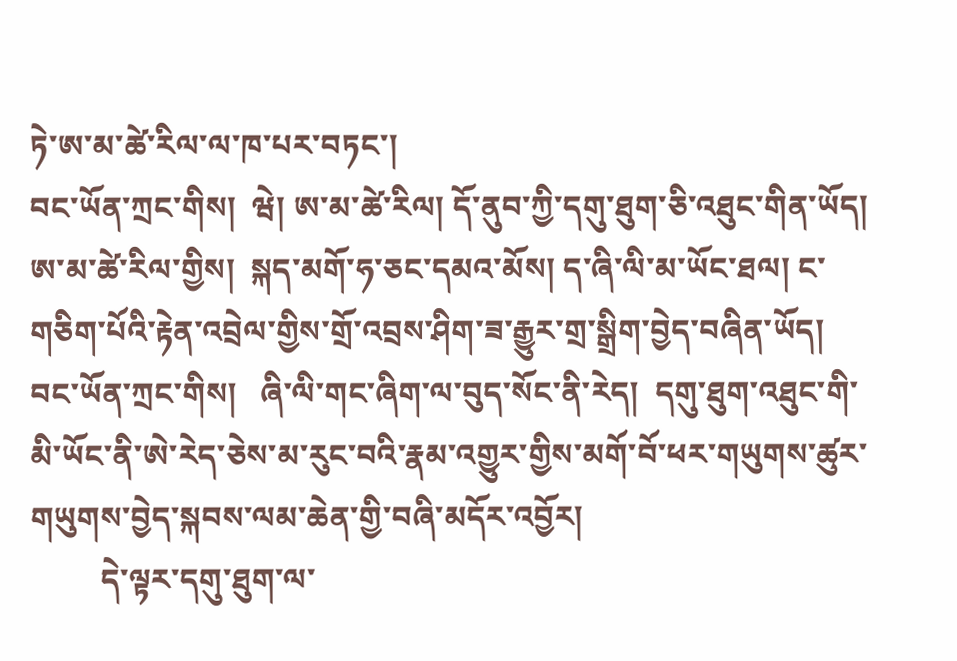ཏེ་ཨ་མ་ཚེ་རིལ་ལ་ཁ་པར་བཏང་།
བང་ཡོན་ཀྲང་གིས།  ཝེ། ཨ་མ་ཚེ་རིལ། དོ་ནུབ་ཀྱི་དགུ་ཐུག་ཅི་འཐུང་གིན་ཡོད།
ཨ་མ་ཚེ་རིལ་གྱིས།  སྐད་མགོ་ཧ་ཅང་དམའ་མོས། ད་ཞི་ལི་མ་ཡོང་ཐལ། ང་གཅིག་པོའི་རྟེན་འབྲེལ་གྱིས་གྲོ་འབྲས་ཤིག་ཟ་རྒྱུར་གྲ་སྒྲིག་བྱེད་བཞིན་ཡོད།
བང་ཡོན་ཀྲང་གིས།   ཞི་ལི་གང་ཞིག་ལ་བུད་སོང་ནི་རེད།  དགུ་ཐུག་འཐུང་གི་མི་ཡོང་ནི་ཨེ་རེད་ཅེས་མ་རུང་བའི་རྣམ་འགྱུར་གྱིས་མགོ་བོ་ཕར་གཡུགས་ཚུར་གཡུགས་བྱེད་སྐབས་ལམ་ཆེན་གྱི་བཞི་མདོར་འབྱོར།
         དེ་ལྟར་དགུ་ཐུག་ལ་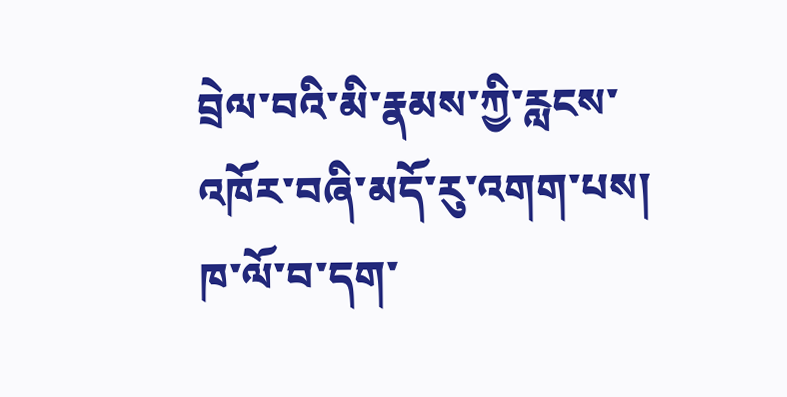བྲེལ་བའི་མི་རྣམས་ཀྱི་རླངས་འཁོར་བཞི་མདོ་རུ་འགག་པས།  ཁ་ལོ་བ་དག་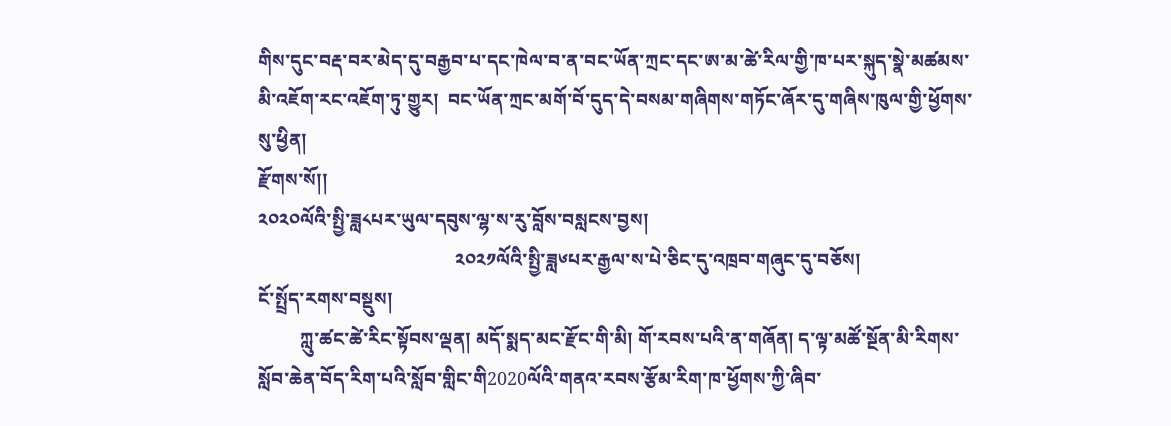གིས་དུང་བརྡ་བར་མེད་དུ་བརྒྱབ་པ་དང་ཁེལ་བ་ན་བང་ཡོན་ཀྲང་དང་ཨ་མ་ཚེ་རིལ་གྱི་ཁ་པར་སྐུད་སྣེ་མཚམས་མི་འཇོག་རང་འཇོག་ཏུ་གྱུར།  བང་ཡོན་ཀྲང་མགོ་བོ་དུད་དེ་བསམ་གཞིགས་གཏོང་ཞོར་དུ་གཞིས་ཁུལ་གྱི་ཕྱོགས་སུ་ཕྱིན།
རྫོགས་སོ།།
༢༠༢༠ལོའི་སྤྱི་ཟླ༨པར་ཡུལ་དབུས་ལྷ་ས་རུ་བློས་བསླངས་བྱས།
                                          ༢༠༢༡ལོའི་སྤྱི་ཟླ༦པར་རྒྱལ་ས་པེ་ཅིང་དུ་འཁྲབ་གཞུང་དུ་བཅོས།
ངོ་སྤྲོད་རགས་བསྡུས།
         ཀླུ་ཚང་ཚེ་རིང་སྟོབས་ལྡན། མདོ་སྨད་མང་རྫོང་གི་མི། གོ་རབས་པའི་ན་གཞོན། ད་ལྟ་མཚོ་སྔོན་མི་རིགས་སློབ་ཆེན་བོད་རིག་པའི་སློབ་གླིང་གི2020ལོའི་གནའ་རབས་རྩོམ་རིག་ཁ་ཕྱོགས་ཀྱི་ཞིབ་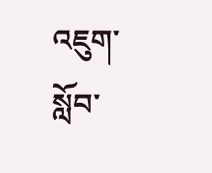འཇུག་སློབ་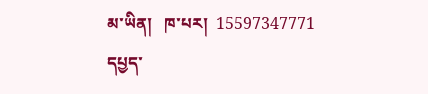མ་ཡིན།   ཁ་པར།  15597347771
དཔྱད་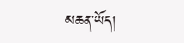མཆན་ཡོད།